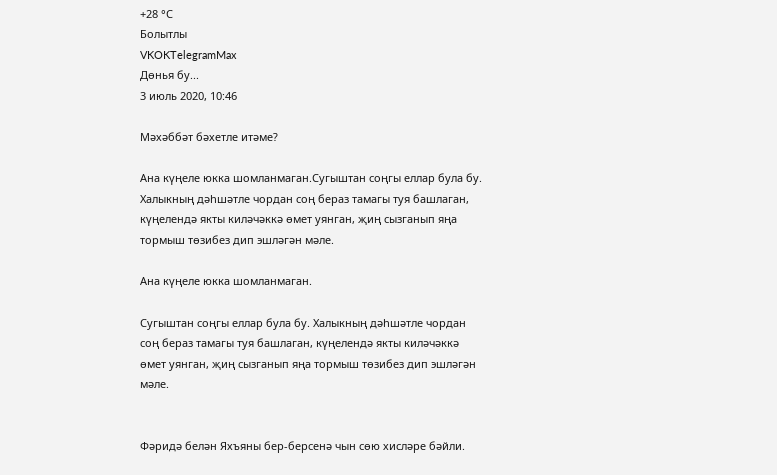+28 °С
Болытлы
VKOKTelegramMax
Дөнья бу...
3 июль 2020, 10:46

Мәхәббәт бәхетле итәме?

Ана күңеле юкка шомланмаган.Сугыштан соңгы еллар була бу. Халыкның дәһшәтле чордан соң бераз тамагы туя башлаган, күңелендә якты киләчәккә өмет уянган, җиң сызганып яңа тормыш төзибез дип эшләгән мәле.

Ана күңеле юкка шомланмаган.

Сугыштан соңгы еллар була бу. Халыкның дәһшәтле чордан соң бераз тамагы туя башлаган, күңелендә якты киләчәккә өмет уянган, җиң сызганып яңа тормыш төзибез дип эшләгән мәле.


Фәридә белән Яхъяны бер-берсенә чын сөю хисләре бәйли.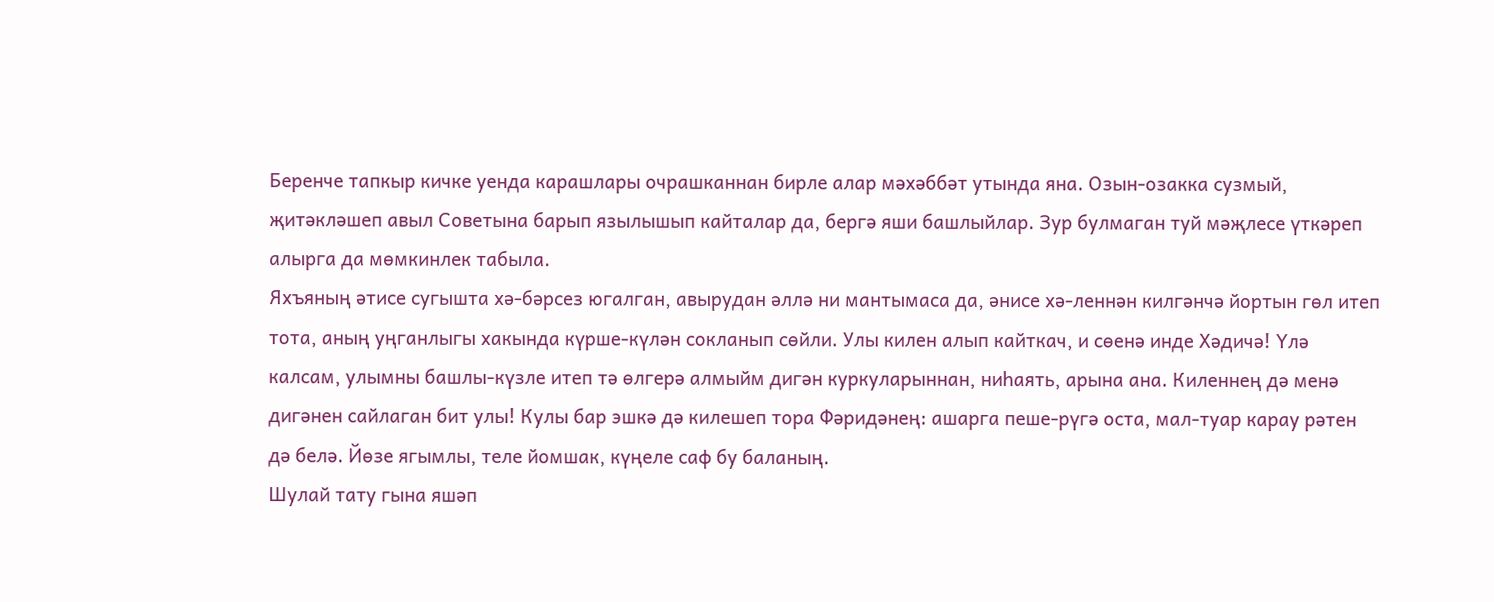Беренче тапкыр кичке уенда карашлары очрашканнан бирле алар мәхәббәт утында яна. Озын-озакка сузмый, җитәкләшеп авыл Советына барып язылышып кайталар да, бергә яши башлыйлар. Зур булмаган туй мәҗлесе үткәреп алырга да мөмкинлек табыла.
Яхъяның әтисе сугышта хә-бәрсез югалган, авырудан әллә ни мантымаса да, әнисе хә-леннән килгәнчә йортын гөл итеп тота, аның уңганлыгы хакында күрше-күлән сокланып сөйли. Улы килен алып кайткач, и сөенә инде Хәдичә! Үлә калсам, улымны башлы-күзле итеп тә өлгерә алмыйм дигән куркуларыннан, ниһаять, арына ана. Киленнең дә менә дигәнен сайлаган бит улы! Кулы бар эшкә дә килешеп тора Фәридәнең: ашарга пеше-рүгә оста, мал-туар карау рәтен дә белә. Йөзе ягымлы, теле йомшак, күңеле саф бу баланың.
Шулай тату гына яшәп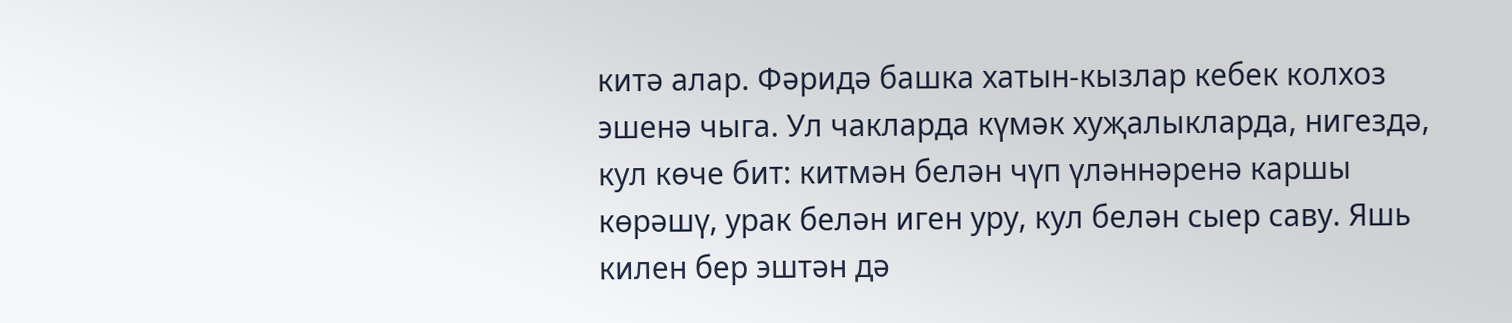китә алар. Фәридә башка хатын-кызлар кебек колхоз эшенә чыга. Ул чакларда күмәк хуҗалыкларда, нигездә, кул көче бит: китмән белән чүп үләннәренә каршы көрәшү, урак белән иген уру, кул белән сыер саву. Яшь килен бер эштән дә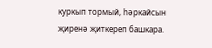куркып тормый, һәркайсын җиренә җиткереп башкара.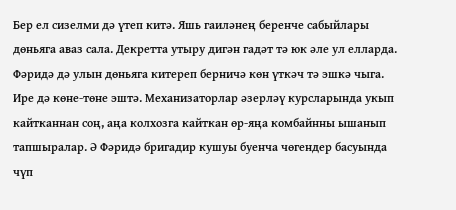Бер ел сизелми дә үтеп китә. Яшь гаиләнең беренче сабыйлары дөньяга аваз сала. Декретта утыру дигән гадәт тә юк әле ул елларда. Фәридә дә улын дөньяга китереп берничә көн үткәч тә эшкә чыга. Ире дә көне-төне эштә. Механизаторлар әзерләү курсларында укып кайтканнан соң, аңа колхозга кайткан өр-яңа комбайнны ышанып тапшыралар. Ә Фәридә бригадир кушуы буенча чөгендер басуында чүп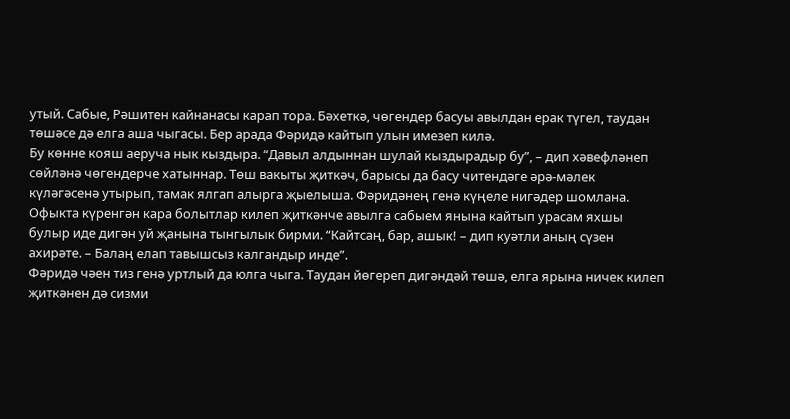утый. Сабые, Рәшитен кайнанасы карап тора. Бәхеткә, чөгендер басуы авылдан ерак түгел, таудан төшәсе дә елга аша чыгасы. Бер арада Фәридә кайтып улын имезеп килә.
Бу көнне кояш аеруча нык кыздыра. “Давыл алдыннан шулай кыздырадыр бу”, – дип хәвефләнеп сөйләнә чөгендерче хатыннар. Төш вакыты җиткәч, барысы да басу читендәге әрә-мәлек күләгәсенә утырып, тамак ялгап алырга җыелыша. Фәридәнең генә күңеле нигәдер шомлана. Офыкта күренгән кара болытлар килеп җиткәнче авылга сабыем янына кайтып урасам яхшы булыр иде дигән уй җанына тынгылык бирми. “Кайтсаң, бар, ашык! – дип куәтли аның сүзен ахирәте. – Балаң елап тавышсыз калгандыр инде”.
Фәридә чәен тиз генә уртлый да юлга чыга. Таудан йөгереп дигәндәй төшә, елга ярына ничек килеп җиткәнен дә сизми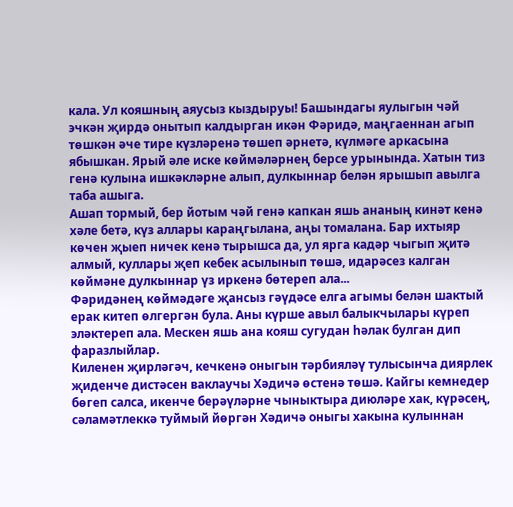кала. Ул кояшның аяусыз кыздыруы! Башындагы яулыгын чәй эчкән җирдә онытып калдырган икән Фәридә, маңгаеннан агып төшкән әче тире күзләренә төшеп әрнетә, күлмәге аркасына ябышкан. Ярый әле иске көймәләрнең берсе урынында. Хатын тиз генә кулына ишкәкләрне алып, дулкыннар белән ярышып авылга таба ашыга.
Ашап тормый, бер йотым чәй генә капкан яшь ананың кинәт кенә хәле бетә, күз аллары караңгылана, аңы томалана. Бар ихтыяр көчен җыеп ничек кенә тырышса да, ул ярга кадәр чыгып җитә алмый, куллары җеп кебек асылынып төшә, идарәсез калган көймәне дулкыннар үз иркенә бөтереп ала...
Фәридәнең көймәдәге җансыз гәүдәсе елга агымы белән шактый ерак китеп өлгергән була. Аны күрше авыл балыкчылары күреп эләктереп ала. Мескен яшь ана кояш сугудан һәлак булган дип фаразлыйлар.
Киленен җирләгәч, кечкенә оныгын тәрбияләү тулысынча диярлек җиденче дистәсен ваклаучы Хәдичә өстенә төшә. Кайгы кемнедер бөгеп салса, икенче берәүләрне чыныктыра диюләре хак, күрәсең, сәламәтлеккә туймый йөргән Хәдичә оныгы хакына кулыннан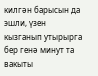килгән барысын да эшли, үзен кызганып утырырга бер генә минут та вакыты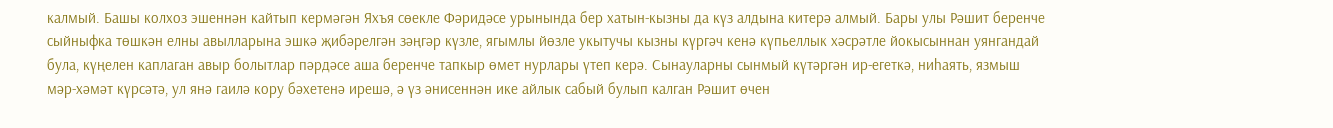калмый. Башы колхоз эшеннән кайтып кермәгән Яхъя сөекле Фәридәсе урынында бер хатын-кызны да күз алдына китерә алмый. Бары улы Рәшит беренче сыйныфка төшкән елны авылларына эшкә җибәрелгән зәңгәр күзле, ягымлы йөзле укытучы кызны күргәч кенә күпьеллык хәсрәтле йокысыннан уянгандай була, күңелен каплаган авыр болытлар пәрдәсе аша беренче тапкыр өмет нурлары үтеп керә. Сынауларны сынмый күтәргән ир-егеткә, ниһаять, язмыш мәр-хәмәт күрсәтә, ул янә гаилә кору бәхетенә ирешә, ә үз әнисеннән ике айлык сабый булып калган Рәшит өчен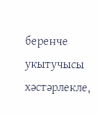беренче укытучысы хәстәрлекле,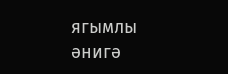ягымлы әнигә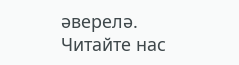әверелә.
Читайте нас